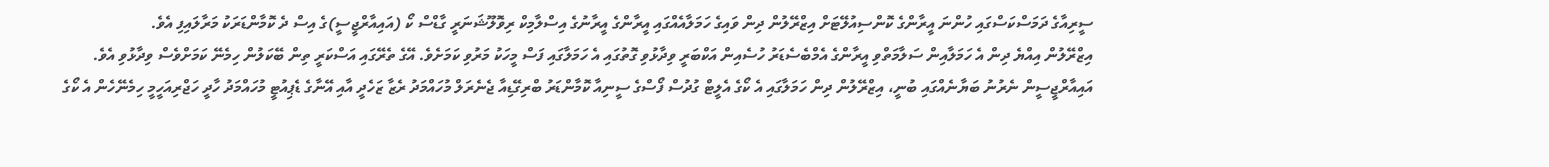ސީރިއާގެ ދަމަސްކަސްގައި ހުންނަ އީރާންގެ ކޮންސިއުލޭޓަށް އިޒްރޭލުން ދިން ވައިގެ ހަމަލާއެއްގައި އީރާންގެ އީރާނުގެ އިސްލާމިކް ރިވޮލޫޝަނަރީ ގާޑްސް ކޯ (އައިއާރްޖީސީ)ގެ އިސް ދެ ކޮމާންޑަރަކު މަރާލައިފި އެވެ.
އިޒްރޭލުން އިއްޔެ ދިން އެ ހަމަލާއިން ސަލާމަތްވި އީރާންގެ އެމްބެސެޑަރު ހުސެއިން އަކްބަރީ ވިދާޅުވި ގޮތުގައި އެ ހަމަލާގައި ފަސް މީހަކު މަރުވި ކަމަށެވެ. އޭގެ ތެރޭގައި އަސްކަރީ ތިން ބޭކަލުން ހިމެނޭ ކަމަށްވެސް ވިދާޅުވި އެވެ.
އައިއާރްޖީސީން ނެރުނު ބަޔާނެއްގައި ބުނީ، އިޒްރޭލުން ދިން ހަމަލާގައި އެ ކޯގެ އެލީޓް ގުދުސް ފޯސްގެ ސީނިއާ ކޮމާންޑަރު ބްރިގޭޑިއާ ޖެނެރަލް މުހައްމަދު ރެޒާ ޒަހެދީ އާއި އޭނާގެ ޑެޕިއުޓީ މުހައްމަދު ހާދީ ހަޖްރިއަހީމީ ހިމެނޭހެން އެ ކޯގެ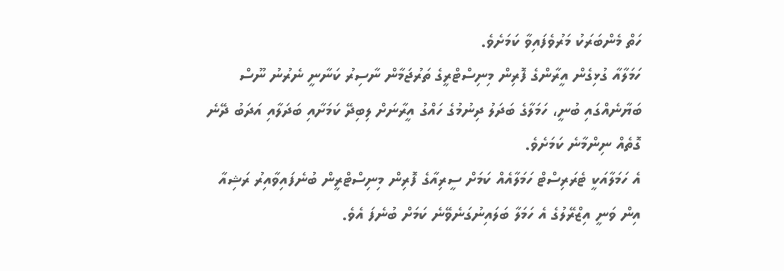ހަތް މެންބަރަކު މަރުވެފައިވާ ކަމަށެވެ.
ހަމަލާއާ ގުޅިގެން އީރާންގެ ފޮރިން މިނިސްޓްރީގެ ތަރުޖަމާން ނާސިރު ކަނާނީ ނެރުނު ނޫސް ބަޔާނެއްގައި ބުނީ، ހަމަލާގެ ބަދަލު ދިނުމުގެ ހައްގު އީރާނަށް ލިބިދޭ ކަމަށާއި ބަދަލާއި އަދަބު ދޭނެ ގޮތެއް ނިންމާނެ ކަމަށެވެ.
އެ ހަމަލާއަކީ ޓެރަރިސްޓް ހަމަލާއެއް ކަމަށް ސީރިއާގެ ފޮރިން މިނިސްޓްރީން ބުނެފައިވާއިރު ރަޝިއާ އިން ވަނީ އިޒްރޭލުގެ އެ ހަމަލާ ބަލައިނުގަނެވޭނެ ކަމަށް ބުނެފަ އެވެ.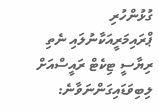ގުޅުންހުރި
ޕްރައިމަރީއަކާނުލައި ނެތި ރިޔާސީ ޓިކެޓް ރައީސްއަށް ލިބިވަޑައިގަންނަވާނެ: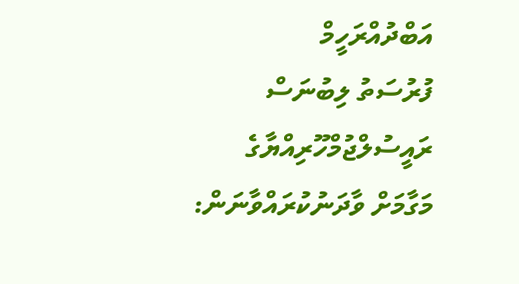އަބްދުއްރަހީމް
ފުރުސަތު ލިބުނަސް ރައީސުލްޖުމްހޫރިއްޔާގެ މަގާމަށް ވާދަނުކުރައްވާނަން: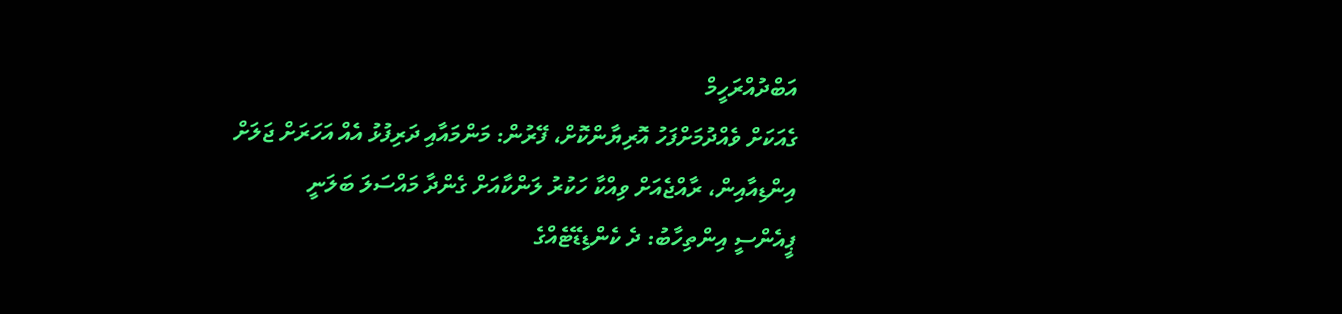އަބްދުއްރަހީމް
ގެއަކަށް ވެއްދުމަށްފަހު އޮރިޔާންކޮށް، ފޭރުން: މަންމައާއި ދަރިފުޅު އެއް އަހަރަށް ޖަލަށް
އިންޑިއާއިން، ރާއްޖެއަށް ވިއްކާ ހަކުރު ލަންކާއަށް ގެންދާ މައްސަލަ ބަލަނީ
ޕީއެންސީ އިންތިހާބު: ދެ ކެންޑިޑޭޓެއްގެ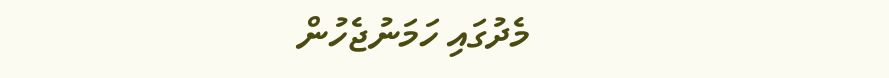މެދުގައި ހަމަނުޖެހުން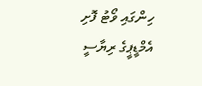ހިންގައި ވޯޓު ފޮށި
އެމްޑީޕީގެ ރިޔާސީ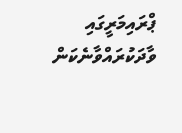ޕްރައިމަރީގައި ވާދަކުރައްވާނެކަން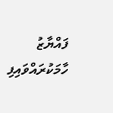ފައްޔާޒު ހާމަކުރައްވައިފި